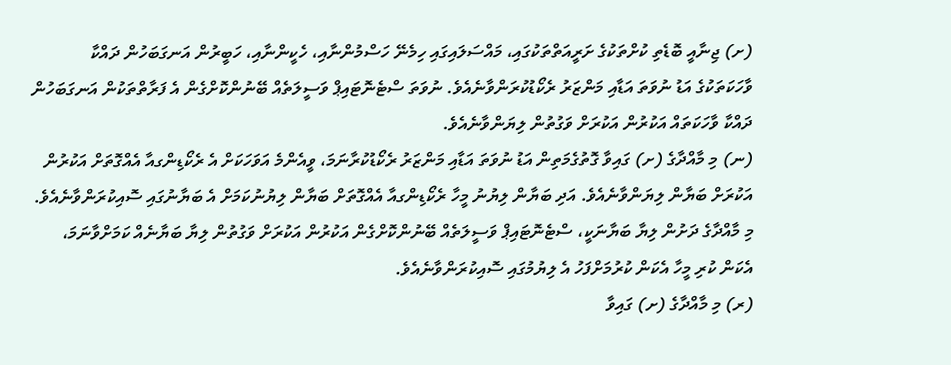(ށ) ޖިނާއީ ބޮޑެތި ކުށްތަކުގެ ށަރީއަތްތަކުގައި، މައްސަލައިގައި ހިމެނޭ ހަސްމުންނާއި، ހެކީންނާއި، ހަބީރުން އަނގަބަހުން ދައްކާ ވާހަކަތަކުގެ އަޑު ނުވަތަ އަޑާއި މަންޒަރު ރެކޯޑުކުރަންވާނެއެވެ. ނުވަތަ ސްޓެނޮޓައިޕް ވަސީލަތެއް ބޭނުންކޮށްގެން އެ ފަރާތްތަކުން އަނގަބަހުން ދައްކާ ވާހަކަތައް އަކުރުން އަކުރަށް ވަގުތުން ލިޔަންވާނެއެވެ.
(ނ) މި މާއްދާގެ (ށ) ގައިވާ ގޮތުގެމަތިން އަޑު ނުވަތަ އަޑާއި މަންޒަރު ރެކޯޑުކުރާނަމަ، ވީއެންމެ އަވަހަކަށް އެ ރެކޯޑިންގއާ އެއްގޮތަށް އަކުރުން އަކުރަށް ބަޔާން ލިޔަންވާނެއެވެ. އަދި ބަޔާން ލިޔުނު މީހާ ރެކޯޑިންގއާ އެއްގޮތަށް ބަޔާން ލިޔުނުކަމަށް އެ ބަޔާނުގައި ސޮއިކުރަންވާނެއެވެ. މި މާއްދާގެ ދަށުން ލިޔާ ބަޔާނަކީ، ސްޓެނޮޓައިޕް ވަސީލަތެއް ބޭނުންކޮށްގެން އަކުރުން އަކުރަށް ވަގުތުން ލިޔާ ބަޔާނެއް ކަމަށްވާނަމަ، އެކަން ކުރި މީހާ އެކަން ކުރުމަށްފަހު އެ ލިޔުމުގައި ސޮއިކުރަންވާނެއެވެ.
(ރ) މި މާއްދާގެ (ށ) ގައިވާ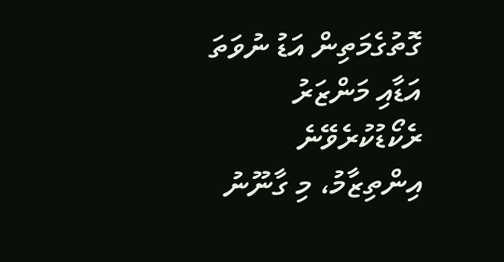ގޮތުގެމަތިން އަޑު ނުވަތަ އަޑާއި މަންޒަރު ރެކޯޑުކުރެވޭނެ އިންތިޒާމު، މި ގާނޫނު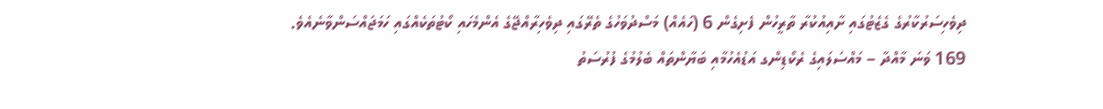ދިވެހިސަރުކާރުގެ ގެޒެޓުގައި ށާއިއުކުރާ ތާރީހުން ފެށިގެން 6 (ހައެއް) މަސްދުވަހުގެ ތެރޭގައި ދިވެހިރާއްޖޭގެ އެންމެހައި ކޯޓުތަކެއްގައި ހަމަޖައްސަންވާނެއެވެ.
169 ވަނަ މާއްދާ – މައްސަލައިގެ ރެކޯޑިންގ އަޑުއެހުމާއި ބަޔާންތައް ބެލުމުގެ ފުރުސަތު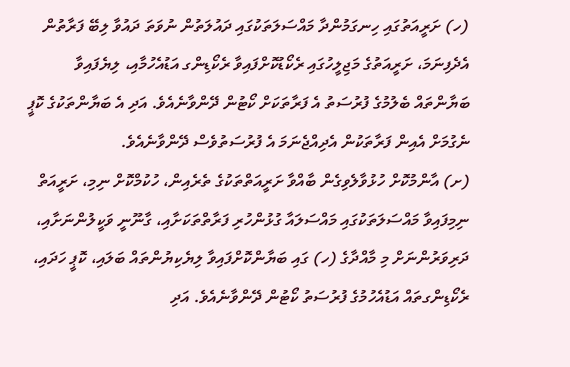(ހ) ށަރީއަތުގައި ހިނގަމުންދާ މައްސަލަތަކުގައި ދައުލަތުން ނުވަތަ ދައުވާ ލިބޭ ފަރާތުން އެދެފިނަމަ، ށަރީއަތުގެ މަޖިލީހުގައި ރެކޯޑުކޮށްފައިވާ ރެކޯޑިންގ އަޑުއެހުމާއި، ލިޔެފައިވާ ބަޔާންތައް ބެލުމުގެ ފުރުސަތު އެ ފަރާތަކަށް ކޯޓުން ދޭންވާނެއެވެ. އަދި އެ ބަޔާންތަކުގެ ކޮޕީ ނެގުމަށް އެއިން ފަރާތަކުން އެދިއްޖެނަމަ އެ ފުރުސަތުވެސް ދޭންވާނެއެވެ.
(ށ) އާންމުކޮށް ހުޅުވާލެވިގެން ބާއްވާ ށަރީއަތްތަކުގެ ތެރެއިން، ހުކުމްކޮށް ނިމި، ށަރީއަތް ނިމިފައިވާ މައްސަލަތަކުގައި މައްސަލައާ ގުޅުންހުރި ފަރާތްތަކަށާއި، ގާނޫނީ ވަކީލުންނަށާއި، ދަރިވަރުންނަށް މި މާއްދާގެ (ހ) ގައި ބަޔާންކޮށްފައިވާ ލިޔެކިޔުންތައް ބަލައި، ކޮޕީ ހަދައި، ރެކޯޑިންގތައް އަޑުއެހުމުގެ ފުރުސަތު ކޯޓުން ދޭންވާނެއެވެ. އަދި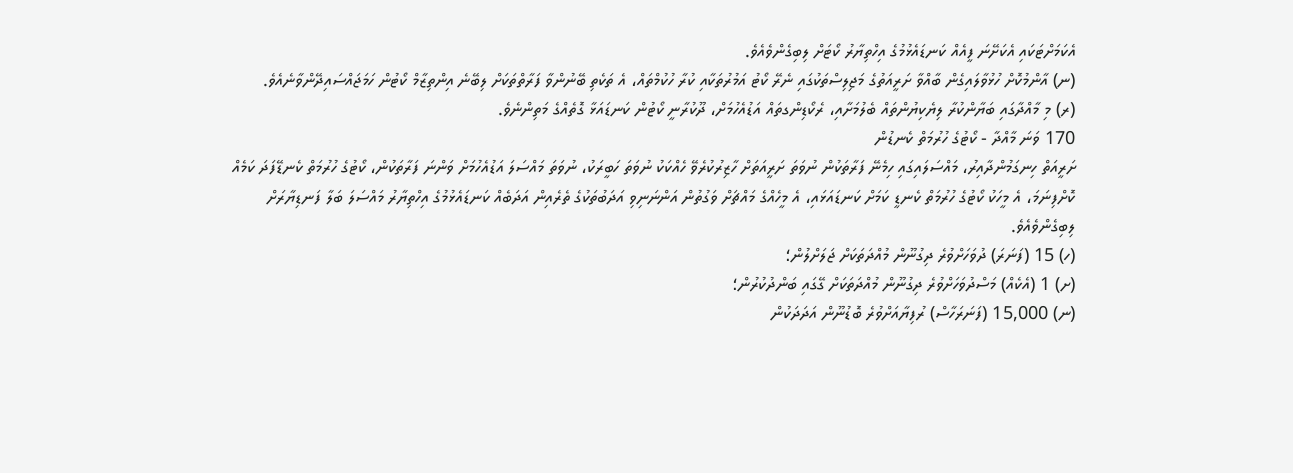އެކަމަށްޓަކައި އެކަށޭނަ ފީއެއް ކަނޑައެޅުމުގެ އިހްތިޔާރު ކޯޓަށް ލިބިގެންވެއެވެ.
(ނ) އާންމުކޮށް ހުޅުވާލައިގެން ބާއްވާ ށަރީއަތުގެ މަޖިލިސްތަކުގައި ނެރޭ ކޯޓު އަމުރުތަކާއި ކުރާ ހުކުމްތައް، އެ ތަކެތި ބޭނުންވާ ފަރާތްތަކަށް ލިބޭނެ އިންތިޒާމް ކޯޓުން ހަމަޖައްސައިދޭންވާނެއެވެ.
(ރ) މި މާއްދާގައި ބަޔާންކުރާ ލިޔެކިޔުންތައް ބެލުމަށާއި، ރެކޯޑިންގތައް އަޑުއެހުމަށް، ދޫކުރާނީ ކޯޓުން ކަނޑައަޅާ ގޮތެއްގެ މަތިންނެވެ.
170 ވަނަ މާއްދާ - ކޯޓުގެ ހުރުމަތް ކެނޑުން
ށަރީއަތް ހިނގަމުންދާއިރު، މައްސަލައިގައި ހިމެނޭ ފަރާތަކުން ނުވަތަ ށަރީއަތަށް ހާޒިރުކުރެވޭ ހެއްކަކު ނުވަތަ ހަބީރަކު، ނުވަތަ މައްސަލަ އަޑުއެހުމަށް ވަންނަ ފަރާތަކުން، ކޯޓުގެ ހުރުމަތް ކެނޑޭފަދަ ކަމެއް ކޮށްފިނަމަ، އެ މީހަކު ކޯޓުގެ ހުރުމަތް ކެނޑީ ކަމަށް ކަނޑައަޅައި، އެ މީހެއްގެ މައްޗަށް ވަގުތުން އަންނަނިވި އަދަބުތަކުގެ ތެރެއިން އަދަބެއް ކަނޑައެޅުމުގެ އިހްތިޔާރު މައްސަލަ ބަލާ ފަނޑިޔާރަށް ލިބިގެންވެއެވެ.
(ހ) 15 (ފަނަރަ) ދުވަހަށްވުރެ ދިގުނޫން މުއްދަތަކަށް ޖަލަށްލުން؛
(ށ) 1 (އެކެއް) މަސްދުވަހަށްވުރެ ދިގުނޫން މުއްދަތަކަށް ގޭގައި ބަންދުކުރުން؛
(ނ) 15,000 (ފަނަރަހާސް) ރުފިޔާއަށްވުރެ ބޮޑުނޫން އަދަދަކުން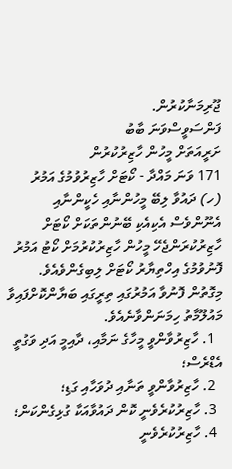ޖޫރިމަނާކުރުން.
ފަންސަވީސްވަނަ ބާބު
ށަރީއަތަށް މީހުން ހާޒިރުކުރުން
171 ވަނަ މައްދާ - ކޯޓަށް ހާޒިރުވުމުގެ އަމުރު
(ހ) ދައުވާ ލިބޭ މީހުންނާއި ހެކީންނާއި އެނޫންވެސް އެކިއެކި ބޭނުންތަކަށް ކޯޓަށް ހާޒިރުކުރަންޖެހޭ މީހުން ހާޒިރުކުރުމަށް ކޯޓު އަމުރު ފޮނުވުމުގެ އިހްތިޔާރު ކޯޓަށް ލިބިގެންވެއެވެ. މިގޮތުން ފޮނުވާ އަމުރުގައި ތިރީގައި ބަޔާންކޮށްފައިވާ މައުލޫމާތު ހިމަނަންވާނެއެވެ.
  1. ހާޒިރުވާންވީ މީހާގެ ނަމާއި، ދާއިމީ އަދި ވަގުތީ އެޑްރެސް؛
  2. ހާޒިރުވާންވީ ތަނާއި ދުވަހާއި ގަޑި؛
  3. ހާޒިރުކުރެވެނީ ކޮން ދައުވާއަކާ ގުޅިގެންކަން؛
  4. ހާޒިރުކުރެވެނީ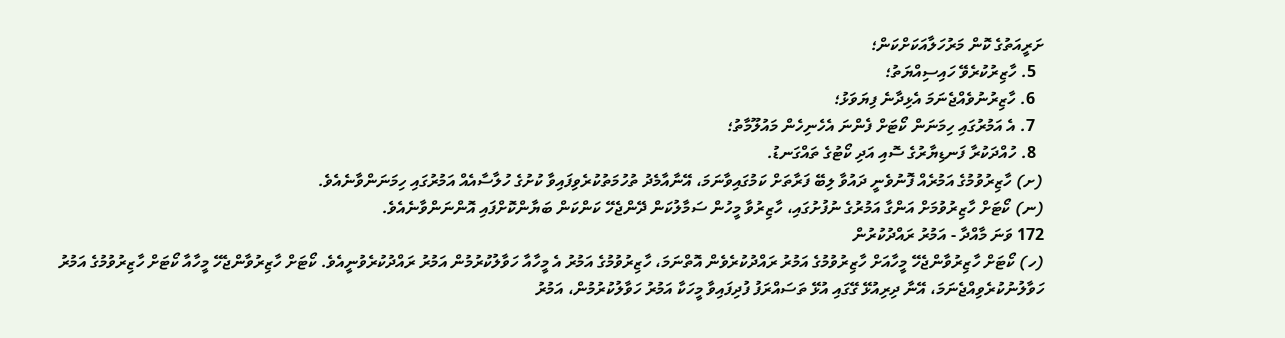ށަރީއަތުގެ ކޮން މަރުހަލާއަކަށްކަން؛
  5. ހާޒިރުކުރެވޭ ހައިސިއްޔަތު؛
  6. ހާޒިރުނުވެއްޖެނަމަ އެޅިދާނެ ފިޔަވަޅު؛
  7. އެ އަމުރުގައި ހިމަނަން ކޯޓަށް ފެންނަ އެހެނިހެން މައުލޫމާތު؛
  8. ހުއްދަކުރާ ފަނޑިޔާރުގެ ސޮއި އަދި ކޯޓުގެ ތައްގަނޑު.
(ށ) ހާޒިރުވުމުގެ އަމުރެއް ފޮނުވެނީ ދައުވާ ލިބޭ ފަރާތަށް ކަމުގައިވާނަމަ، އޭނާއާމެދު ތުހުމަތުކުރެވިފައިވާ ކުށުގެ ހުލާސާއެއް އަމުރުގައި ހިމަނަންވާނެއެވެ.
(ނ) ކޯޓަށް ހާޒިރުވުމަށް އަންގާ އަމުރުގެ ނުފުށުގައި، ހާޒިރުވާ މީހުން ސަމާލުކަން ދޭންޖެހޭ ކަންކަން ބަޔާންކޮށްފައި އޮންނަންވާނެއެވެ.
172 ވަނަ މާއްދާ - އަމުރު ރައްދުކުރުން
(ހ) ކޯޓަށް ހާޒިރުވާންޖެހޭ މީހާއަށް ހާޒިރުވުމުގެ އަމުރު ރައްދުކުރެވެން އޮތްނަމަ، ހާޒިރުވުމުގެ އަމުރު އެ މީހާއާ ހަވާލުކުރުމުން އަމުރު ރައްދުކުރެވުނީއެވެ. ކޯޓަށް ހާޒިރުވާންޖެހޭ މީހާއާ ކޯޓަށް ހާޒިރުވުމުގެ އަމުރު ހަވާލުނުކުރެވިއްޖެނަމަ، އޭނާ ދިރިއުޅޭ ގޭގައި އުޅޭ ތަސައްރަފު ފުދިފައިވާ މީހަކާ އަމުރު ހަވާލުކުރުމުން، އަމުރު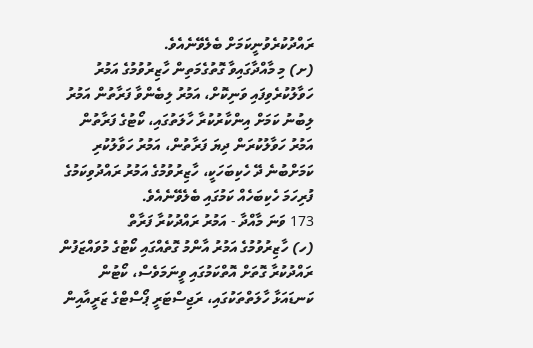ރައްދުކުރެވުނީކަމަށް ބެލެވޭނެއެވެ.
(ށ) މި މާއްދާގައިވާ ގޮތުގެމަތިން ހާޒިރުވުމުގެ އަމުރު ހަވާލުކުރެވިފައި ވަނިކޮށް، އަމުރު ލިބެންވާ ފަރާތުން އަމުރު ލިބުނު ކަމަށް އިންކާރުކުރާ ހާލަތުގައި، ކޯޓުގެ ފަރާތުން އަމުރު ހަވާލުކުރަން ދިޔަ ފަރާތުން، އަމުރު ހަވާލުކުރި ކަމަށްބުނެ ދޭ ހެކިބަހަކީ، ހާޒިރުވުމުގެ އަމުރު ރައްދުވިކަމުގެ ފުރިހަމަ ހެކިބަހެއް ކަމުގައި ބެލެވޭނެއެވެ.
173 ވަނަ މާއްދާ - އަމުރު ރައްދުކުރާ ފަރާތް
(ހ) ހާޒިރުވުމުގެ އަމުރު އާންމު ގޮތެއްގައި ކޯޓުގެ މުވައްޒަފުން ރައްދުކުރާ ގޮތަށް އޮތްކަމުގައި ވީނަމަވެސް، ކޯޓުން ކަނޑައަޅާ ހާލަތްތަކުގައި، ރަޖިސްޓަރީ ޕޯސްޓްގެ ޒަރީއާއިން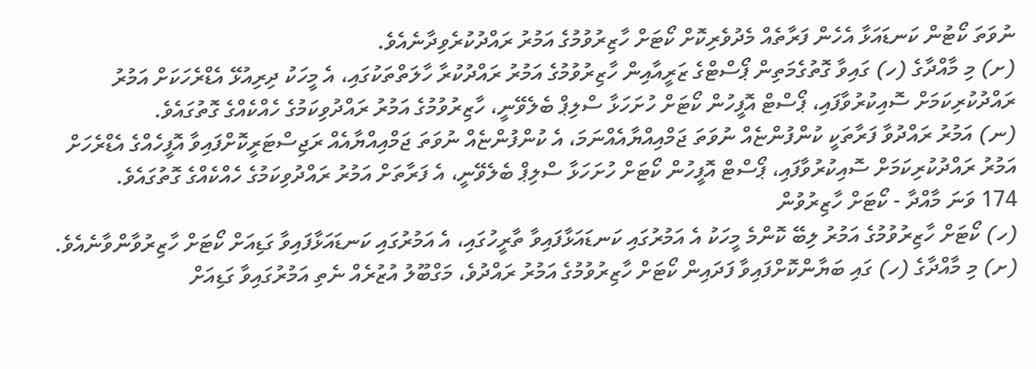ނުވަތަ ކޯޓުން ކަނޑައަޅާ އެހެން ފަރާތެއް މެދުވެރިކޮށް ކޯޓަށް ހާޒިރުވުމުގެ އަމުރު ރައްދުކުރެވިދާނެއެވެ.
(ށ) މި މާއްދާގެ (ހ) ގައިވާ ގޮތުގެމަތިން ޕޯސްޓްގެ ޒަރީއާއިން ހާޒިރުވުމުގެ އަމުރު ރައްދުކުރާ ހާލަތްތަކުގައި، އެ މީހަކު ދިރިއުޅޭ އެޑްރެހަކަށް އަމުރު ރައްދުކުރިކަމަށް ސޮއިކުރުވާފައި، ޕޯސްޓް އޮފީހުން ކޯޓަށް ހުށަހަޅާ ސްލިޕް ބެލެވޭނީ، ހާޒިރުވުމުގެ އަމުރު ރައްދުވިކަމުގެ ހެއްކެއްގެ ގޮތުގައެވެ.
(ނ) އަމުރު ރައްދުވާ ފަރާތަކީ ކުންފުންޏެއް ނުވަތަ ޖަމްއިއްޔާއެއްނަމަ، އެ ކުންފުންޏެއް ނުވަތަ ޖަމްއިއްޔާއެއް ރަޖިސްޓަރީކޮށްފައިވާ އޮފީހެއްގެ އެޑްރެހަށް އަމުރު ރައްދުކުރިކަމަށް ސޮއިކުރުވާފައި، ޕޯސްޓް އޮފީހުން ކޯޓަށް ހުށަހަޅާ ސްލިޕް ބެލެވޭނީ، އެ ފަރާތަށް އަމުރު ރައްދުވިކަމުގެ ހެއްކެއްގެ ގޮތުގައެވެ.
174 ވަނަ މާއްދާ - ކޯޓަށް ހާޒިރުވުން
(ހ) ކޯޓަށް ހާޒިރުވުމުގެ އަމުރު ލިބޭ ކޮންމެ މީހަކު އެ އަމުރުގައި ކަނޑައަޅާފައިވާ ތާރީހުގައި، އެ އަމުރުގައި ކަނޑައަޅާފައިވާ ގަޑިއަށް ކޯޓަށް ހާޒިރުވާންވާނެއެވެ.
(ށ) މި މާއްދާގެ (ހ) ގައި ބަޔާންކޮށްފައިވާ ފަދައިން ކޯޓަށް ހާޒިރުވުމުގެ އަމުރު ރައްދުވެ، މަގްބޫލު އުޒުރެއް ނެތި އަމުރުގައިވާ ގަޑިއަށް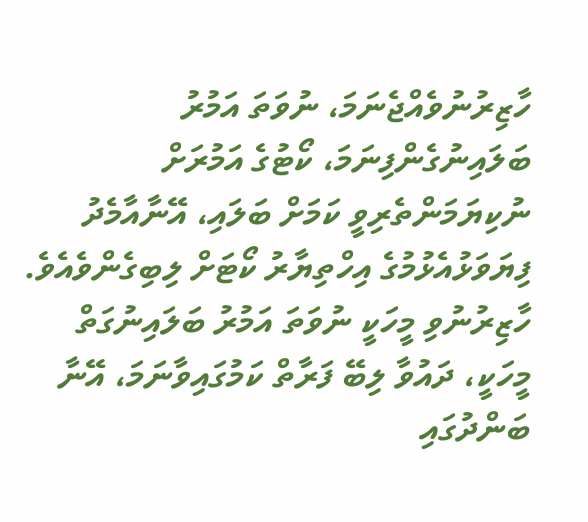ހާޒިރުނުވެއްޖެނަމަ، ނުވަތަ އަމުރު ބަލައިނުގެންފިނަމަ، ކޯޓުގެ އަމުރަށް ނުކިޔަމަންތެރިވީ ކަމަށް ބަލައި، އޭނާއާމެދު ފިޔަވަޅުއެޅުމުގެ އިހްތިޔާރު ކޯޓަށް ލިބިގެންވެއެވެ. ހާޒިރުނުވި މީހަކީ ނުވަތަ އަމުރު ބަލައިނުގަތް މީހަކީ، ދައުވާ ލިބޭ ފަރާތް ކަމުގައިވާނަމަ، އޭނާ ބަންދުގައި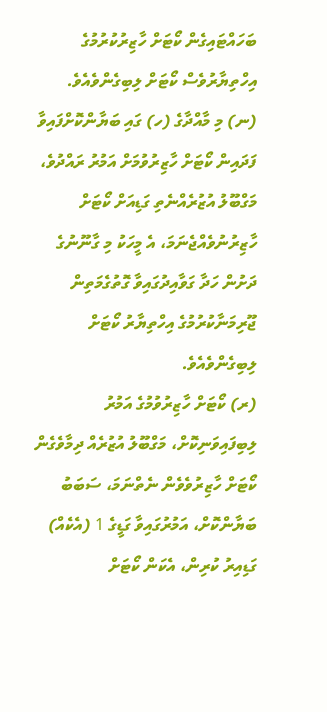ބަހައްޓައިގެން ކޯޓަށް ހާޒިރުކުރުމުގެ އިހްތިޔާރުވެސް ކޯޓަށް ލިބިގެންވެއެވެ.
(ނ) މި މާއްދާގެ (ހ) ގައި ބަޔާންކޮށްފައިވާ ފަދައިން ކޯޓަށް ހާޒިރުވުމަށް އަމުރު ރައްދުވެ، މަގްބޫލު އުޒުރެއްނެތި ގަޑިއަށް ކޯޓަށް ހާޒިރުނުވެއްޖެނަމަ، އެ މީހަކު މި ގާނޫނުގެ ދަށުން ހަދާ ގަވާއިދުގައިވާ ގޮތުގެމަތިން ޖޫރިމަނާކުރުމުގެ އިހްތިޔާރު ކޯޓަށް ލިބިގެންވެއެވެ.
(ރ) ކޯޓަށް ހާޒިރުވުމުގެ އަމުރު ލިބިފައިވަނިކޮށް، މަގްބޫލު އުޒުރެއް ދިމާވެގެން ކޯޓަށް ހާޒިރުވެވެން ނެތްނަމަ، ސަބަބު ބަޔާންކޮށް، އަމުރުގައިވާ ގަޑީގެ 1 (އެކެއް) ގަޑިއިރު ކުރިން، އެކަން ކޯޓަށް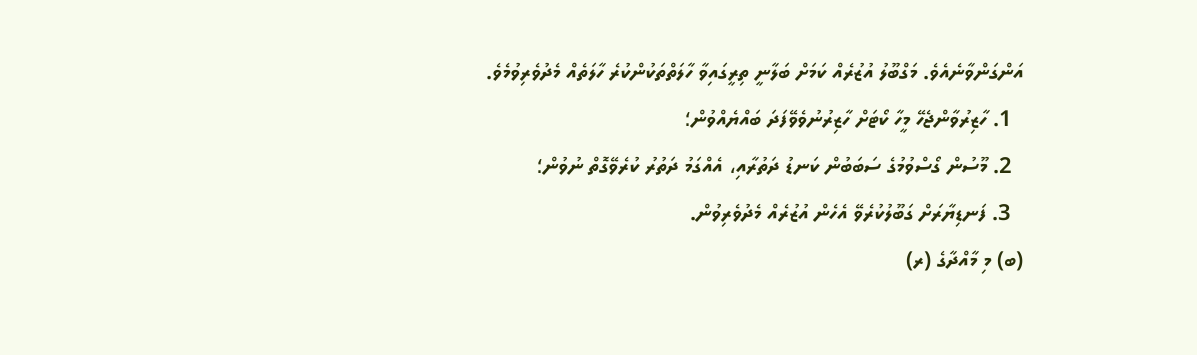އަންގަންވާނެއެވެ. މަގްބޫލު އުޒުރެއް ކަމަށް ބަލާނީ ތިރީގައިވާ ހާލަތްތަކުންކުރެ ހާލަތެއް މެދުވެރިވުމެވެ.
  1. ހާޒިރުވާންޖެހޭ މީހާ ކޯޓަށް ހާޒިރުނުވެވޭފަދަ ބައްޔެއްވުން؛
  2. މޫސުން ގޯސްވުމުގެ ސަބަބުން ކަނޑު ދަތުރާއި، އެއްގަމު ދަތުރު ކުރެވޭގޮތް ނުވުން؛
  3. ފަނޑިޔާރަށް ގަބޫލުކުރެވޭ އެހެން އުޒުރެއް މެދުވެރިވުން.
(ބ) މި މާއްދާގެ (ރ)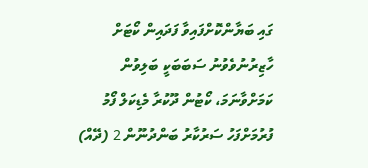ގައި ބަޔާންކޮށްފައިވާ ފަދައިން ކޯޓަށް ހާޒިރުނުވެވުނު ސަބަބަކީ ބަލިވުން ކަމަށްވާނަމަ، ކޯޓުން ދޫކުރާ މެޑިކަލް ފޯމު ފުރުމަށްފަހު ސަރުކާރު ބަންދުނޫން 2 (ދޭއް)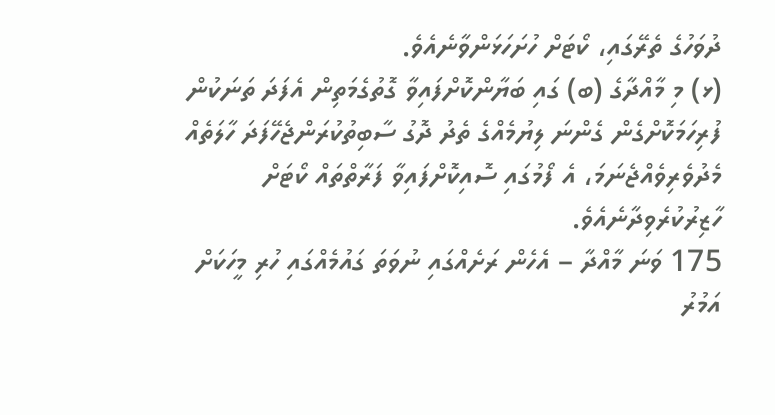ދުވަހުގެ ތެރޭގައި، ކޯޓަށް ހުށަހަޅަންވާނެއެވެ.
(ޅ) މި މާއްދާގެ (ބ) ގައި ބަޔާންކޮށްފައިވާ ގޮތުގެމަތިން އެފަދަ ތަނަކުން ފުރިހަމަކޮށްގެން ގެންނަ ލިޔުމެއްގެ ތެދު ދޮގު ސާބިތުކުރަންޖެހޭފަދަ ހާލަތެއް މެދުވެރިވެއްޖެނަމަ، އެ ފޯމުގައި ސޮއިކޮށްފައިވާ ފަރާތްތައް ކޯޓަށް ހާޒިރުކުރެވިދާނެއެވެ.
175 ވަނަ މާއްދާ – އެހެން ރަށެއްގައި ނުވަތަ ގައުމެއްގައި ހުރި މީހަކަށް އަމުރު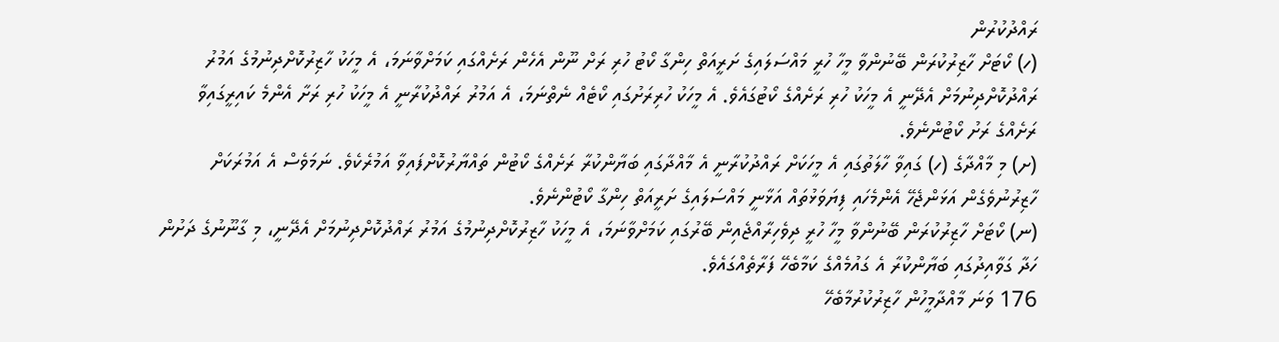ރައްދުކުރުން
(ހ) ކޯޓަށް ހާޒިރުކުރަން ބޭނުންވާ މީހާ ހުރީ މައްސަލައިގެ ށަރީއަތް ހިންގާ ކޯޓު ހުރި ރަށް ނޫން އެހެން ރަށެއްގައި ކަމަށްވާނަމަ، އެ މީހަކު ހާޒިރުކޮށްދިނުމުގެ އަމުރު ރައްދުކޮށްދިނުމަށް އެދޭނީ އެ މީހަކު ހުރި ރަށެއްގެ ކޯޓުގައެވެ. އެ މީހަކު ހުރިރަށުގައި ކޯޓެއް ނެތްނަމަ، އެ އަމުރު ރައްދުކުރާނީ އެ މީހަކު ހުރި ރަށާ އެންމެ ކައިރީގައިވާ ރަށެއްގެ ރަށު ކޯޓުންނެވެ.
(ށ) މި މާއްދާގެ (ހ) ގައިވާ ހާލަތުގައި އެ މީހަކަށް ރައްދުކުރާނީ އެ މާއްދާގައި ބަޔާންކުރާ ރަށެއްގެ ކޯޓުން ތައްޔާރުކޮށްފައިވާ އަމުރެކެވެ. ނަމަވެސް އެ އަމުރަކަށް ހާޒިރުނުވެގެން އަޅަންޖެހޭ އެންމެހައި ފިޔަވަޅުތައް އަޅާނީ މައްސަލައިގެ ށަރީއަތް ހިންގާ ކޯޓުންނެވެ.
(ނ) ކޯޓަށް ހާޒިރުކުރަން ބޭނުންވާ މީހާ ހުރީ ދިވެހިރާއްޖެއިން ބޭރުގައި ކަމަށްވާނަމަ، އެ މީހަކު ހާޒިރުކޮށްދިނުމުގެ އަމުރު ރައްދުކޮށްދިނުމަށް އެދޭނީ، މި ގާނޫނުގެ ދަށުން ހަދާ ގަވާއިދުގައި ބަޔާންކުރާ އެ ގައުމެއްގެ ކަމާބެހޭ ފަރާތެއްގައެވެ.
176 ވަނަ މާއްދާމީހުން ހާޒިރުކުރުމާބެހޭ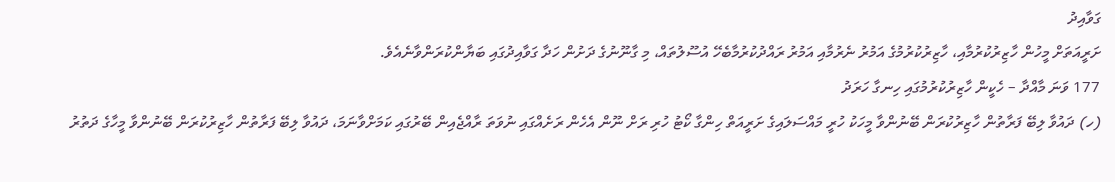ގަވާއިދު
ށަރީއަތަށް މީހުން ހާޒިރުކުރުމާއި، ހާޒިރުކުރުމުގެ އަމުރު ނެރުމާއި އަމުރު ރައްދުކުރުމާބެހޭ އުސޫލުތައް، މި ގާނޫނުގެ ދަށުން ހަދާ ގަވާއިދުގައި ބަޔާންކުރަންވާނެއެވެ.
177 ވަނަ މާއްދާ – ހެކީން ހާޒިރުކުރުމުގައި ހިނގާ ހަރަދު
(ހ) ދައުވާ ލިބޭ ފަރާތުން ހާޒިރުކުރަން ބޭނުންވާ މީހަކު ހުރީ މައްސަލައިގެ ށަރީއަތް ހިންގާ ކޯޓު ހުރި ރަށް ނޫން އެހެން ރަށެއްގައި ނުވަތަ ރާއްޖެއިން ބޭރުގައި ކަމަށްވާނަމަ، ދައުވާ ލިބޭ ފަރާތުން ހާޒިރުކުރަން ބޭނުންވާ މީހާގެ ދަތުރު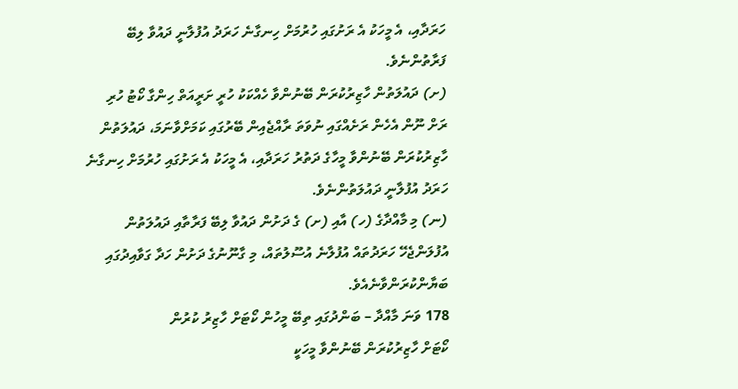ހަރަދާއި، އެ މީހަކު އެ ރަށުގައި ހުރުމަށް ހިނގާނެ ހަރަދު އުފުލާނީ ދައުވާ ލިބޭ ފަރާތުންނެވެ.
(ށ) ދައުލަތުން ހާޒިރުކުރަން ބޭނުންވާ ހެއްކަކު ހުރީ ށަރީއަތް ހިންގާ ކޯޓު ހުރި ރަށް ނޫން އެހެން ރަށެއްގައި ނުވަތަ ރާއްޖެއިން ބޭރުގައި ކަމަށްވާނަމަ، ދައުލަތުން ހާޒިރުކުރަން ބޭނުންވާ މީހާގެ ދަތުރު ހަރަދާއި، އެ މީހަކު އެ ރަށުގައި ހުރުމަށް ހިނގާނެ ހަރަދު އުފުލާނީ ދައުލަތުންނެވެ.
(ނ) މި މާއްދާގެ (ހ) އާއި (ށ) ގެ ދަށުން ދައުވާ ލިބޭ ފަރާތާއި ދައުލަތުން އުފުލަންޖެހޭ ހަރަދުތައް އުފުލާނެ އުސޫލުތައް، މި ގާނޫނުގެ ދަށުން ހަދާ ގަވާއިދުގައި ބަޔާންކުރަންވާނެއެވެ.
178 ވަނަ މާއްދާ – ބަންދުގައި ތިބޭ މީހުން ކޯޓަށް ހާޒިރު ކުރުން
ކޯޓަށް ހާޒިރުކުރަން ބޭނުންވާ މީހަކީ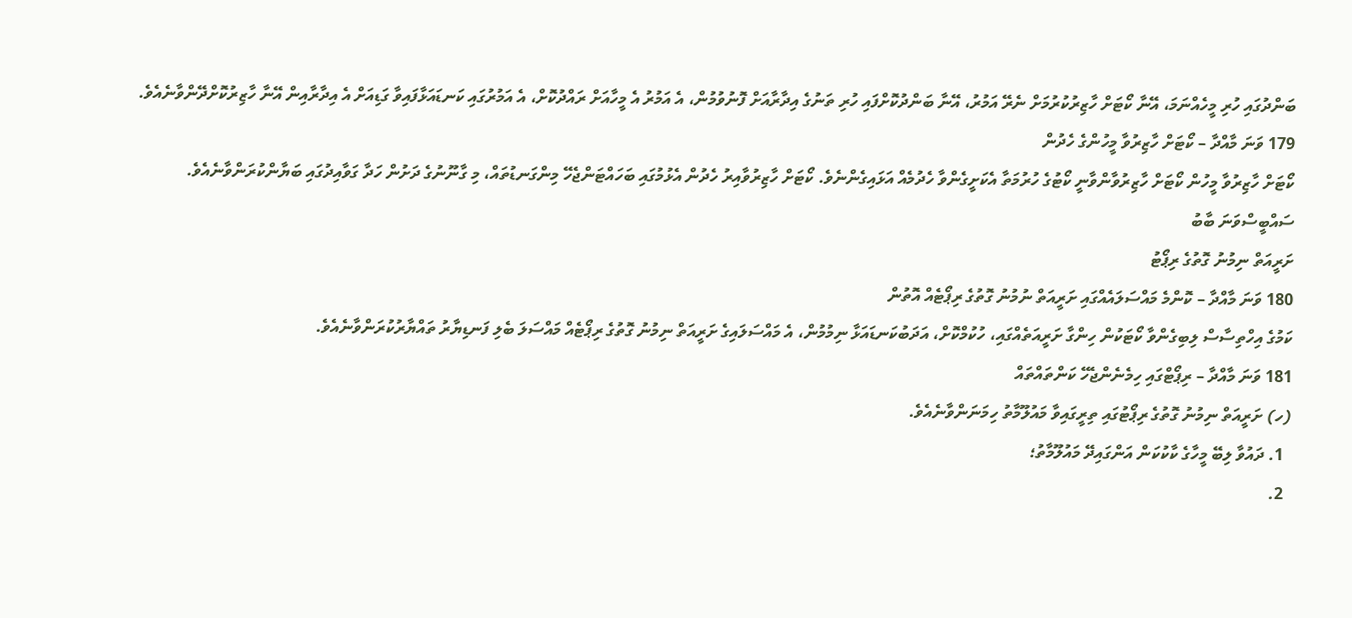ބަންދުގައި ހުރި މީހެއްނަމަ، އޭނާ ކޯޓަށް ހާޒިރުކުރުމަށް ނެރޭ އަމުރު، އޭނާ ބަންދުކޮށްފައި ހުރި ތަނުގެ އިދާރާއަށް ފޮނުވުމުން، އެ އަމުރު އެ މީހާއަށް ރައްދުކޮށް، އެ އަމުރުގައި ކަނޑައަޅާފައިވާ ގަޑިއަށް އެ އިދާރާއިން އޭނާ ހާޒިރުކޮށްދޭންވާނެއެވެ.
179 ވަނަ މާއްދާ – ކޯޓަށް ހާޒިރުވާ މީހުންގެ ހެދުން
ކޯޓަށް ހާޒިރުވާ މީހުން ކޯޓަށް ހާޒިރުވާންވާނީ ކޯޓުގެ ހުރުމަތާ އެކަށީގެންވާ ހެދުމެއް އަޅައިގެންނެވެ. ކޯޓަށް ހާޒިރުވާއިރު ހެދުން އެޅުމުގައި ބަހައްޓަންޖެހޭ މިންގަނޑުތައް، މި ގާނޫނުގެ ދަށުން ހަދާ ގަވާއިދުގައި ބަޔާންކުރަންވާނެއެވެ.
ސައްބީސްވަނަ ބާބު
ށަރީއަތް ނިމުނު ގޮތުގެ ރިޕޯޓު
180 ވަނަ މާއްދާ – ކޮންމެ މައްސަލައެއްގައި ށަރީއަތް ނުމުނު ގޮތުގެ ރިޕޯޓެއް އޮތުން
ކަމުގެ އިހްތިސާސް ލިބިގެންވާ ކޯޓަކުން ހިންގާ ށަރީއަތެއްގައި، ހުކުމްކޮށް، އަދަބުކަނޑައަޅާ ނިމުމުން، އެ މައްސަލައިގެ ށަރީއަތް ނިމުނު ގޮތުގެ ރިޕޯޓެއް މައްސަލަ ބެލި ފަނޑިޔާރު ތައްޔާރުކުރަންވާނެއެވެ.
181 ވަނަ މާއްދާ – ރިޕޯޓްގައި ހިމެނެންޖެހޭ ކަންތައްތައް
(ހ) ށަރީއަތް ނިމުނު ގޮތުގެ ރިޕޯޓުގައި ތިރީގައިވާ މައުލޫމާތު ހިމަނަންވާނެއެވެ.
  1. ދައުވާ ލިބޭ މީހާގެ ކާކުކަން އަންގައިދޭ މައުލޫމާތު؛
  2.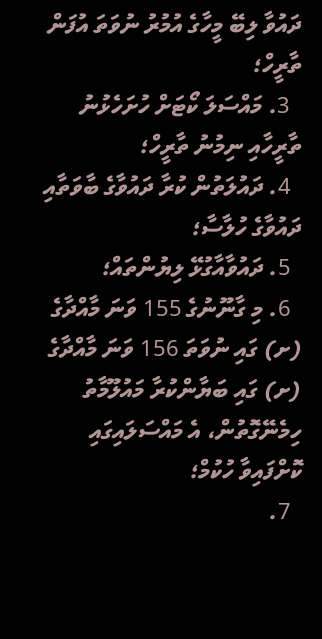ދައުވާ ލިބޭ މީހާގެ އުމުރު ނުވަތަ އުފަން ތާރީހް؛
  3. މައްސަލަ ކޯޓަށް ހުށަހެޅުނު ތާރީހާއި ނިމުނު ތާރީހް؛
  4. ދައުލަތުން ކުރާ ދައުވާގެ ބާވަތާއި ދައުވާގެ ހުލާސާ؛
  5. ދައުވާއާގުޅޭ ލިޔުންތައް؛
  6. މި ގާނޫނުގެ 155 ވަނަ މާއްދާގެ (ށ) ގައި ނުވަތަ 156 ވަނަ މާއްދާގެ (ށ) ގައި ބަޔާންކުރާ މައުލޫމާތު ހިމެނޭގޮތުން، އެ މައްސަލައިގައި ކޮށްފައިވާ ހުކުމް؛
  7.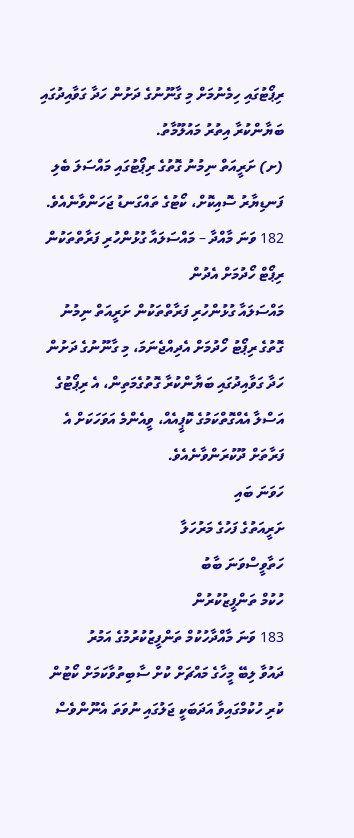ރިޕޯޓުގައި ހިމެނުމަށް މި ގާނޫނުގެ ދަށުން ހަދާ ގަވާއިދުގައި ބަޔާންކުރާ އިތުރު މައުލޫމާތު.
(ށ) ށަރީއަތް ނިމުނު ގޮތުގެ ރިޕޯޓުގައި މައްސަލަ ބެލި ފަނޑިޔާރު ސޮއިކޮށް، ކޯޓުގެ ތައްގަނޑު ޖަހަންވާނެއެވެ.
182 ވަނަ މާއްދާ – މައްސަލައާ ގުޅުންހުރި ފަރާތްތަކުން ރިޕޯޓް ހޯދުމަށް އެދުން
މައްސަލައާ ގުޅުންހުރި ފަރާތްތަކުން ށަރީއަތް ނިމުނު ގޮތުގެ ރިޕޯޓު ހޯދުމަށް އެދިއްޖެނަމަ، މި ގާނޫނުގެ ދަށުން ހަދާ ގަވާއިދުގައި ބަޔާންކުރާ ގޮތުގެމަތިން، އެ ރިޕޯޓުގެ އަސްލާ އެއްގޮތްކަމުގެ ކޮޕީއެއް، ވީއެންމެ އަވަހަކަށް އެ ފަރާތަށް ދޫކުރަންވާނެއެވެ.
ހަވަނަ ބައި
ށަރީއަތުގެ ފަހުގެ މަރުހަލާ
ހަތާވީސްވަނަ ބާބު
ހުކުމް ތަންފީޒުކުރުން
183 ވަނަ މާއްދާހުކުމް ތަންފީޒުކުރުމުގެ އަމުރު
ދައުވާ ލިބޭ މީހާގެ މައްޗަށް ކުށް ސާބިތުވާކަމަށް ކޯޓުން ކުރި ހުކުމްގައިވާ އަދަބަކީ ޖަލުގައި ނުވަތަ އެނޫންވެސް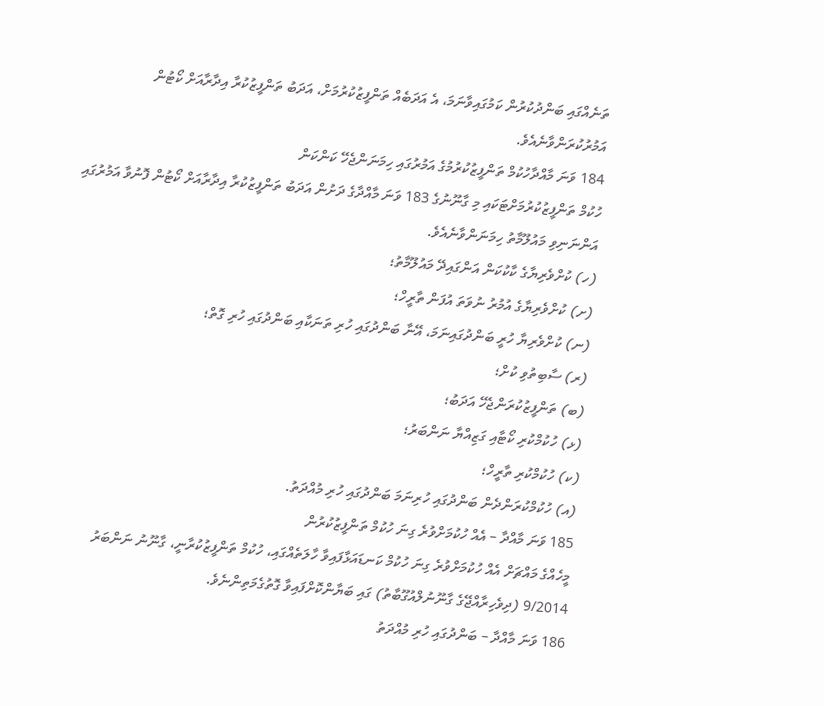ތަނެއްގައި ބަންދުކުރުން ކަމުގައިވާނަމަ، އެ އަދަބެއް ތަންފީޒުކުރުމަށް، އަދަބު ތަންފީޒުކުރާ އިދާރާއަށް ކޯޓުން އަމުރުކުރަންވާނެއެވެ.
184 ވަނަ މާއްދާހުކުމް ތަންފީޒުކުރުމުގެ އަމުރުގައި ހިމަނަންޖެހޭ ކަންކަން
ހުކުމް ތަންފީޒުކުރުމަށްޓަކައި މި ގާނޫނުގެ 183 ވަނަ މާއްދާގެ ދަށުން އަދަބު ތަންފީޒުކުރާ އިދާރާއަށް ކޯޓުން ފޮނުވާ އަމުރުގައި އަންނަނިވި މައުލޫމާތު ހިމަނަންވާނެއެވެ.
(ހ) ކުށްވެރިޔާގެ ކާކުކަން އަންގައިދޭ މައުލޫމާތު؛
(ށ) ކުށްވެރިޔާގެ އުމުރު ނުވަތަ އުފަން ތާރީހް؛
(ނ) ކުށްވެރިޔާ ހުރީ ބަންދުގައިނަމަ، އޭނާ ބަންދުގައި ހުރި ތަނަކާއި ބަންދުގައި ހުރި ގޮތް؛
(ރ) ސާބިތުވި ކުށް؛
(ބ) ތަންފީޒުކުރަންޖެހޭ އަދަބު؛
(ޅ) ހުކުމްކުރި ކޯޓާއި ގަޒިއްޔާ ނަންބަރު؛
(ކ) ހުކުމްކުރި ތާރީހް؛
(އ) ހުކުމްކުރަންދެން ބަންދުގައި ހުރިނަމަ ބަންދުގައި ހުރި މުއްދަތު.
185 ވަނަ މާއްދާ – އެއް ހުކުމަށްވުރެ ގިނަ ހުކުމް ތަންފީޒުކުރުން
މީހެއްގެ މައްޗަށް އެއް ހުކުމަށްވުރެ ގިނަ ހުކުމް ކަނޑައަޅާފައިވާ ހާލަތެއްގައި، ހުކުމް ތަންފީޒުކުރާނީ، ގާނޫނު ނަންބަރު 9/2014 (ދިވެހިރާއްޖޭގެ ގާނޫނުލްއުގޫބާތު) ގައި ބަޔާންކޮށްފައިވާ ގޮތުގެމަތިންނެވެ.
186 ވަނަ މާއްދާ – ބަންދުގައި ހުރި މުއްދަތު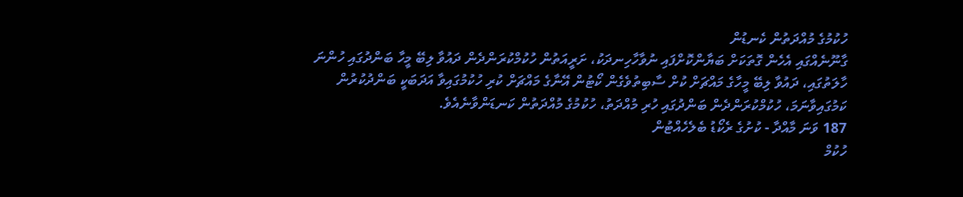ހުކުމުގެ މުއްދަތުން ކެނޑުން
ގާނޫނެއްގައި އެހެން ގޮތަކަށް ބަޔާންކޮށްފައި ނުވާހާހިނދަކު، ށަރީއަތުން ހުކުމްކުރަންދެން ދައުވާ ލިބޭ މީހާ ބަންދުގައި ހުންނަ ހާލަތުގައި، ދައުވާ ލިބޭ މީހާގެ މައްޗަށް ކުށް ސާބިތުވެގެން ކޯޓުން އޭނާގެ މައްޗަށް ކުރި ހުކުމުގައިވާ އަދަބަކީ ބަންދުކުރުން ކަމުގައިވާނަމަ، ހުކުމްކުރަންދެން ބަންދުގައި ހުރި މުއްދަތު، ހުކުމުގެ މުއްދަތުން ކަނޑަންވާނެއެވެ.
187 ވަނަ މާއްދާ - ކުށުގެ ރެކޯޑު ބެލެހެއްޓުން
ހުކުމް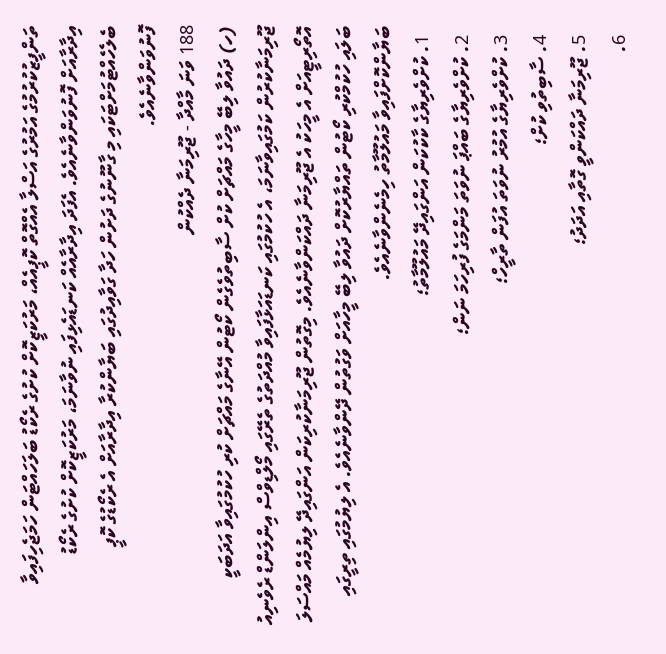ތަންފީޒުކުރުމުގެ އަމުރުގެ އަސްލާ އެއްގޮތް ކޮޕީއެއް، މަރުކަޒީކޮށް ކުށުގެ ރެކޯޑު ބަލަހައްޓަން ހަމަޖެހިފައިވާ އިދާރާއަށް ފޮނުވަންވާނެއެވެ. އެފަދަ އިދާރާއެއް ކަނޑައެޅިފައި ނުވާނަމަ، މަރުކަޒީކޮށް ކުށުގެ ރެކޯޑު ބެލެހެއްޓުމަށްޓަކައި މި ގާނޫނުގެ ދަށުން ހަދާ ގަވާއިދުގައި ބަޔާންކުރާ އިދާރާއަށް އެ ރެކޯޑުގެ ކޮޕީ ފޮނުވަންވާނެއެވެ.
188 ވަނަ މާއްދާ - ޖޫރިމަނާ ދެއްކުން
(ހ) ދައުވާ ލިބޭ މީހާގެ މައްޗަށް ކުށް ސާބިތުވެގެން ކޯޓުން އޭނާގެ މައްޗަށް ކުރި ހުކުމުގައިވާ އަދަބަކީ ޖޫރިމަނާކުރުން ކަމުގައިވާނަމަ، އެ ހުކުމުގައި ކަނޑައަޅާފައިވާ މުއްދަތުގެ ތެރޭގައި މޯލްޑިވްސް އިންލަންޑް ރެވެނިއު އޮތޯރިޓީއަށް އެ މީހަކު އެ ޖޫރިމަނާ ދައްކަންވާނެއެވެ. މިގޮތުން ޖޫރިމަނާކުރިކަން އަންގައިދޭ ލިޔުމެއް މައްސަލަ ބަލައި ހުކުމްކުރި ކޯޓުން ތައްޔާރުކޮށް ދައުވާ ލިބޭ މީހާއަށް ވަގުތުން ދޭންވާނެއެވެ. އެ ލިޔުމުގައި ތިރީގައި ބަޔާންކޮށްފައިވާ މައުލޫމާތު ހިމެނެންވާނެއެވެ.
  1. ކުށްވެރިޔާގެ ކާކުކަން އަންގައިދޭ މައުލޫމާތު؛
  2. ކުށްވެރިޔާގެ ބައްޕަ ނުވަތަ މަންމަގެ ފުރިހަމަ ނަން؛
  3. ކުށްވެރިޔާގެ އުމުރު ނުވަތަ އުފަން ތާރީހް؛
  4. ސާބިތުވި ކުށް؛
  5. ޖޫރިމަނާ ދައްކަންވީ ގޮތާއި އަދަދު؛
  6.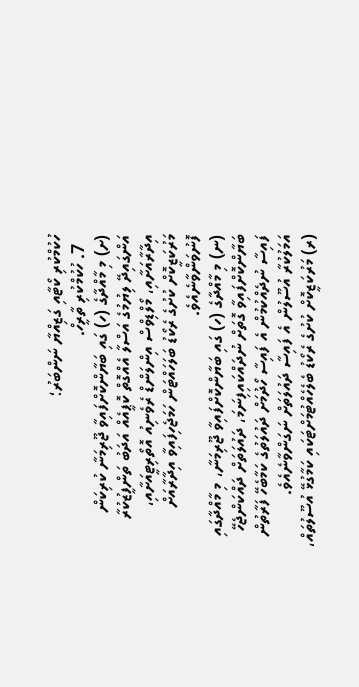ހުކުމްކުރި ކޯޓާއި ގަޒިއްޔާ ނަންބަރު؛
  7. ހުކުމްކުރި ތާރީހް.
(ށ) މި މާއްދާގެ (ހ) ގައި ބަޔާންކޮށްފައިވާ ޖޫރިމަނާ ކުރިކަން އަންގައިދޭ ލިޔުމުގެ އަސްލާ އެއްގޮތް ކޮޕީއެއް އަދަބު ތަންފީޒުކުރާ އިދާރާއަށާއި، މޯލްޑިވްސް އިންލަންޑް ރެވެނިއު އޮތޯރިޓީއަށާއި، މަރުކަޒީކޮށް ކުށުގެ ރެކޯޑު ބަލަހައްޓަން ހަމަޖެހިފައިވާ އިދާރާއަށް ފޮނުވަންވާނެއެވެ.
(ނ) މި މާއްދާގެ (ހ) ގައި ބަޔާންކޮށްފައިވާ ޖޫރިމަނާ، މި މާއްދާގައި ބަޔާންކޮށްފައިވާ ގޮތަށް ނުދައްކައިފިނަމަ، ދައުލަތަށް ދައްކަންޖެހޭ ފައިސާ ނުދެއްކުމުން އެ ފައިސާ ހޯދުމަށް ދައުލަތުގެ ކަމާބެހޭ ފަރާތުން އަމަލުކުރާ އުސޫލުން އެ ފައިސާ ދައުލަތަށް ނަގަންވާނެއެވެ.
(ރ) މަރުކަޒީކޮށް ކުށުގެ ރެކޯޑު ބެލެހެއްޓުމަށްޓަކައި ކަމާގުޅޭ އުސޫލުތައް،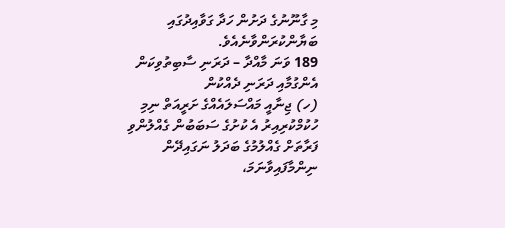މި ގާނޫނުގެ ދަށުން ހަދާ ގަވާއިދުގައި ބަޔާންކުރަންވާނެއެވެ.
189 ވަނަ މާއްދާ – ދަރަނި ސާބިތުވިކަން އެންގުމާއި ދަރަނި ދެއްކުން
(ހ) ޖިނާއީ މައްސަލައެއްގެ ށަރީއަތް ނިމި ހުކުމްކުރިއިރު އެ ކުށުގެ ސަބަބުން ގެއްލުންވި ފަރާތަށް ގެއްލުމުގެ ބަދަލު ނަގައިދޭން ނިންމާފައިވާނަމަ،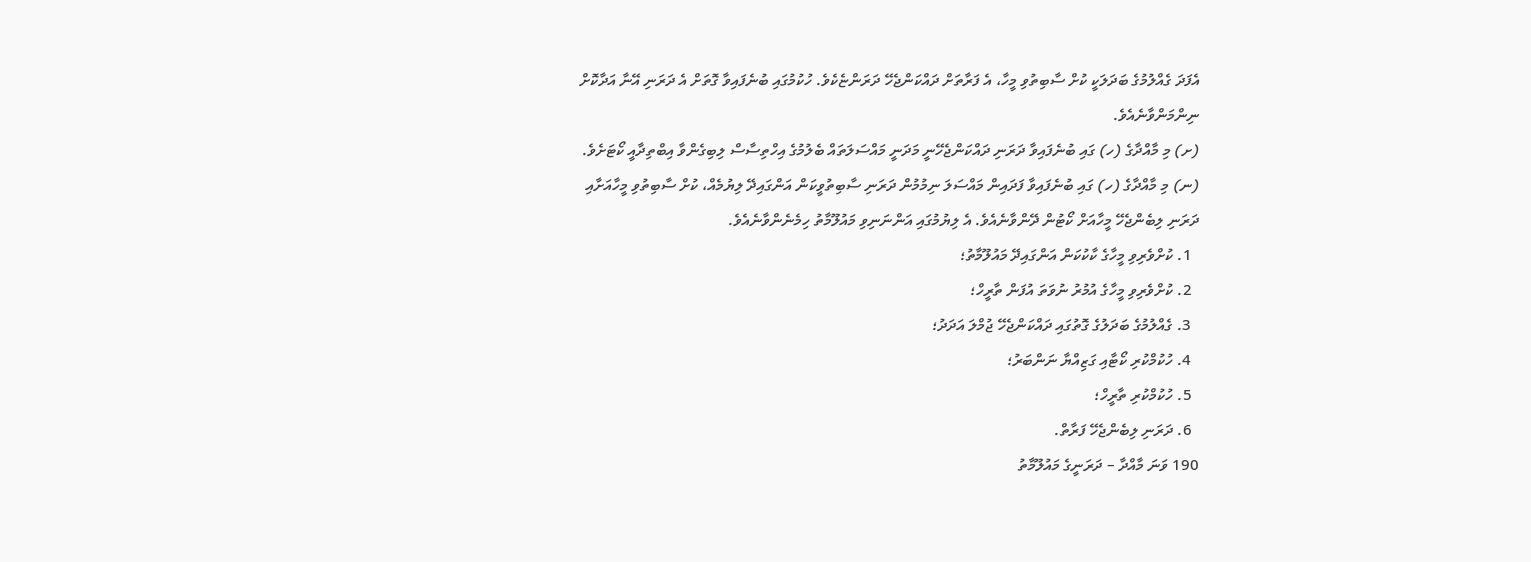އެފަދަ ގެއްލުމުގެ ބަދަލަކީ ކުށް ސާބިތުވި މީހާ، އެ ފަރާތަށް ދައްކަންޖެހޭ ދަރަންޏެކެވެ. ހުކުމުގައި ބުނެފައިވާ ގޮތަށް އެ ދަރަނި އޭނާ އަދާކޮށް ނިންމަންވާނެއެވެ.
(ށ) މި މާއްދާގެ (ހ) ގައި ބުނެފައިވާ ދަރަނި ދައްކަންޖެހޭނީ މަދަނީ މައްސަލަތައް ބެލުމުގެ އިހްތިސާސް ލިބިގެންވާ އިބްތިދާއީ ކޯޓަށެވެ.
(ނ) މި މާއްދާގެ (ހ) ގައި ބުނެފައިވާ ފަދައިން މައްސަލަ ނިމުމުން ދަރަނި ސާބިތުވީކަން އަންގައިދޭ ލިޔުމެއް، ކުށް ސާބިތުވި މީހާއަށާއި ދަރަނި ލިބެންޖެހޭ މީހާއަށް ކޯޓުން ދޭންވާނެއެވެ. އެ ލިޔުމުގައި އަންނަނިވި މައުލޫމާތު ހިމެނެންވާނެއެވެ.
  1. ކުށްވެރިވި މީހާގެ ކާކުކަން އަންގައިދޭ މައުލޫމާތު؛
  2. ކުށްވެރިވި މީހާގެ އުމުރު ނުވަތަ އުފަން ތާރީހް؛
  3. ގެއްލުމުގެ ބަދަލުގެ ގޮތުގައި ދައްކަންޖެހޭ ޖުމްލަ އަދަދު؛
  4. ހުކުމްކުރި ކޯޓާއި ގަޒިއްޔާ ނަންބަރު؛
  5. ހުކުމްކުރި ތާރީހް؛
  6. ދަރަނި ލިބެންޖެހޭ ފަރާތް.
190 ވަނަ މާއްދާ – ދަރަނީގެ މައުލޫމާތު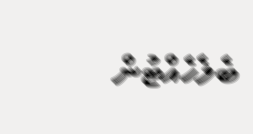ބެލެހެއްޓުން